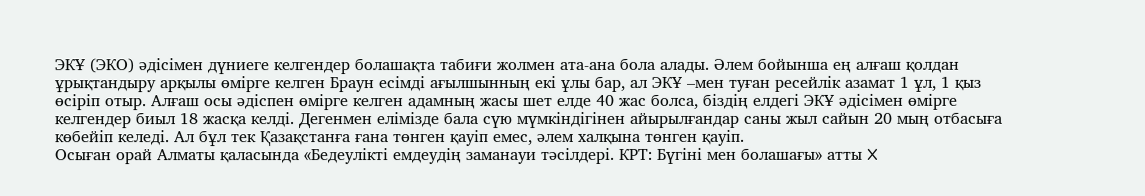ЭКҰ (ЭКО) әдісімен дүниеге келгендер болашақта табиғи жолмен ата-ана бола алады. Әлем бойынша ең алғаш қолдан ұрықтандыру арқылы өмірге келген Браун есімді ағылшынның екі ұлы бар, ал ЭКҰ –мен туған ресейлік азамат 1 ұл, 1 қыз өсіріп отыр. Алғаш осы әдіспен өмірге келген адамның жасы шет елде 40 жас болса, біздің елдегі ЭКҰ әдісімен өмірге келгендер биыл 18 жасқа келді. Дегенмен елімізде бала сүю мүмкіндігінен айырылғандар саны жыл сайын 20 мың отбасыға көбейіп келеді. Ал бұл тек Қазақстанға ғана төнген қауіп емес, әлем халқына төнген қауіп.
Осыған орай Алматы қаласында «Бедеулікті емдеудің заманауи тәсілдері. КРТ: Бүгіні мен болашағы» атты X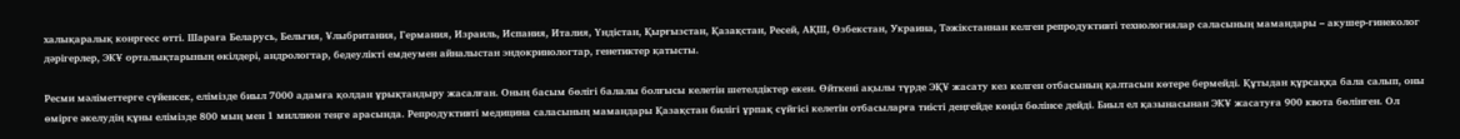халықаралық конргесс өтті. Шараға Беларусь, Бельгия, Ұлыбритания, Германия, Израиль, Испания, Италия, Үндістан, Қырғызстан, Қазақстан, Ресей, АҚШ, Өзбекстан, Украина, Тәжікстаннан келген репродуктивті технологиялар саласының мамандары – акушер-гинеколог дәрігерлер, ЭКҰ орталықтарының өкілдері, андрологтар, бедеулікті емдеумен айналыстан эндокринологтар, генетиктер қатысты.

Ресми мәліметтерге сүйенсек, елімізде биыл 7000 адамға қолдан ұрықтандыру жасалған. Оның басым бөлігі балалы болғысы келетін шетелдіктер екен. Өйткені ақылы түрде ЭҚҰ жасату кез келген отбасының қалтасын көтере бермейді. Құтыдан құрсаққа бала салып, оны өмірге әкелудің құны елімізде 800 мың мен 1 миллион теңге арасында. Репродуктивті медицина саласының мамандары Қазақстан билігі ұрпақ сүйгісі келетін отбасыларға тиісті деңгейде көңіл бөлінсе дейді. Биыл ел қазынасынан ЭКҰ жасатуға 900 квота бөлінген. Ол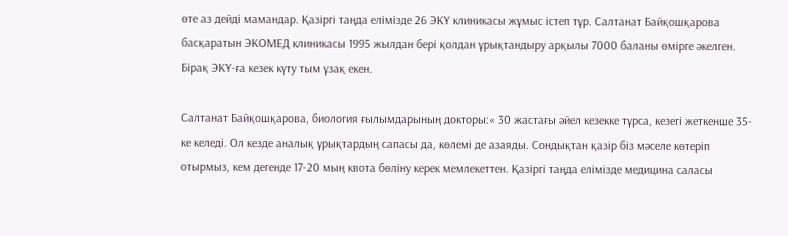өте аз дейді мамандар. Қазіргі таңда елімізде 26 ЭКҰ клиникасы жұмыс істеп тұр. Салтанат Байқошқарова басқаратын ЭКОМЕД клиникасы 1995 жылдан бері қолдан ұрықтандыру арқылы 7000 баланы өмірге әкелген. Бірақ ЭКҰ-ға кезек күту тым ұзақ екен.

Салтанат Байқошқарова, биология ғылымдарының докторы:« 30 жастағы әйел кезекке тұрса, кезегі жеткенше 35-ке келеді. Ол кезде аналық ұрықтардың сапасы да, көлемі де азаяды. Сондықтан қазір біз мәселе көтеріп отырмыз, кем дегенде 17-20 мың квота бөліну керек мемлекеттен. Қазіргі таңда елімізде медицина саласы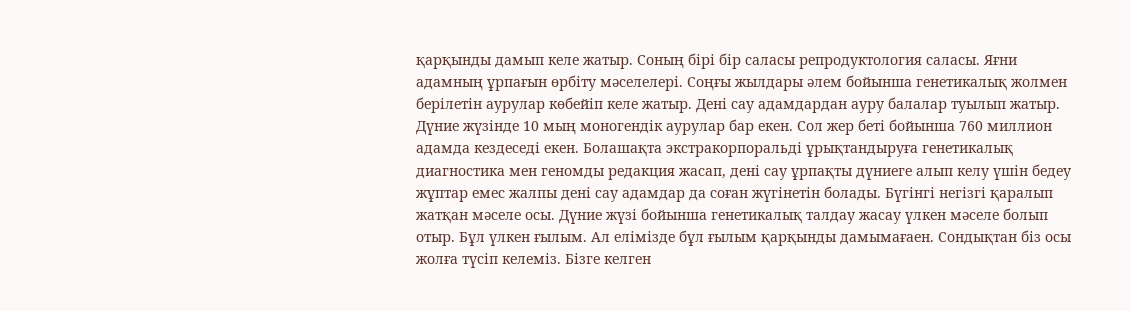қарқынды дамып келе жатыр. Соның бірі бір саласы репродуктология саласы. Яғни адамның ұрпағын өрбіту мәселелері. Соңғы жылдары әлем бойынша генетикалық жолмен берілетін аурулар көбейіп келе жатыр. Дені сау адамдардан ауру балалар туылып жатыр. Дүние жүзінде 10 мың моногендік аурулар бар екен. Сол жер беті бойынша 760 миллион адамда кездеседі екен. Болашақта экстракорпоральді ұрықтандыруға генетикалық диагностика мен геномды редакция жасап, дені сау ұрпақты дүниеге алып келу үшін бедеу жұптар емес жалпы дені сау адамдар да соған жүгінетін болады. Бүгінгі негізгі қаралып жатқан мәселе осы. Дүние жүзі бойынша генетикалық талдау жасау үлкен мәселе болып отыр. Бұл үлкен ғылым. Ал елімізде бұл ғылым қарқынды дамымағаен. Сондықтан біз осы жолға түсіп келеміз. Бізге келген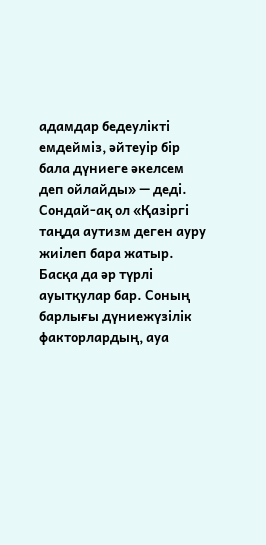адамдар бедеулікті емдейміз, әйтеуір бір бала дүниеге әкелсем деп ойлайды» — деді.
Сондай-ақ ол «Қазіргі таңда аутизм деген ауру жиілеп бара жатыр. Басқа да әр түрлі ауытқулар бар. Соның барлығы дүниежүзілік факторлардың, ауа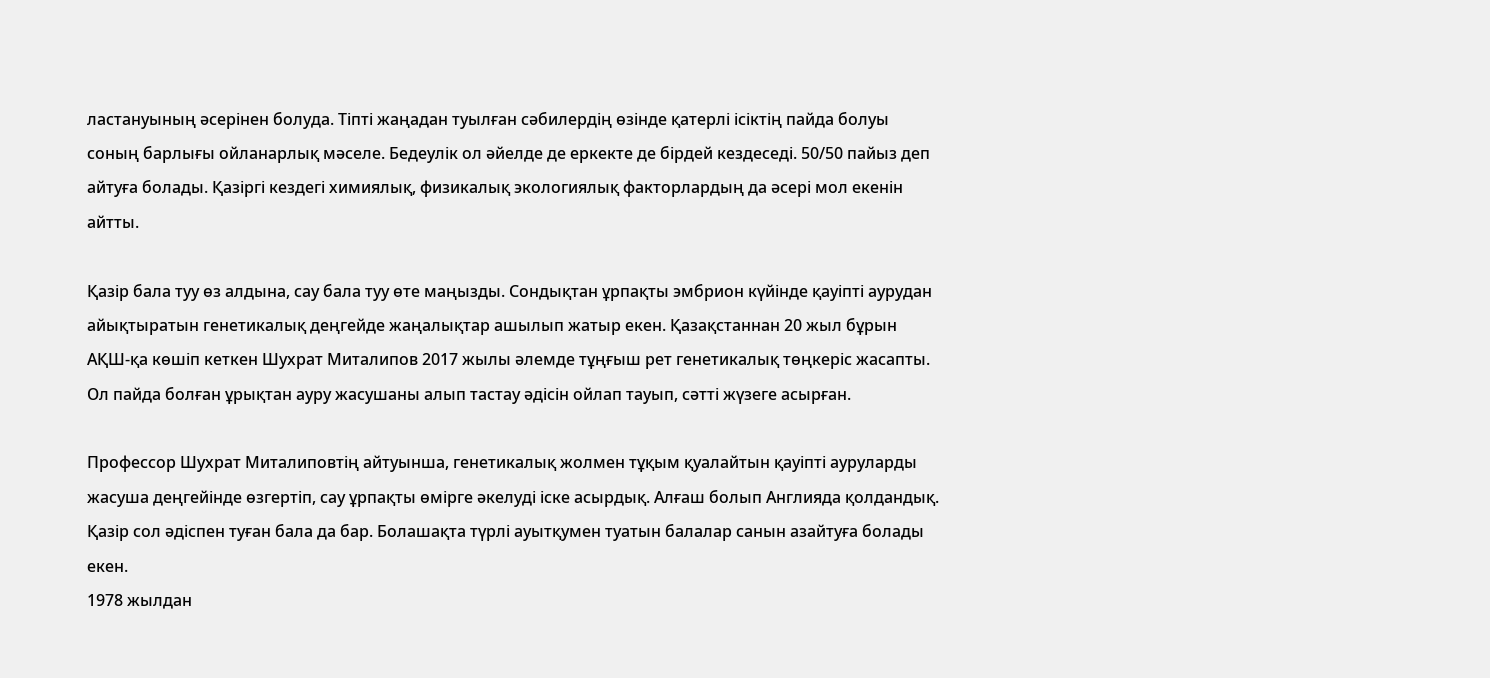ластануының әсерінен болуда. Тіпті жаңадан туылған сәбилердің өзінде қатерлі ісіктің пайда болуы соның барлығы ойланарлық мәселе. Бедеулік ол әйелде де еркекте де бірдей кездеседі. 50/50 пайыз деп айтуға болады. Қазіргі кездегі химиялық, физикалық экологиялық факторлардың да әсері мол екенін айтты.

Қазір бала туу өз алдына, сау бала туу өте маңызды. Сондықтан ұрпақты эмбрион күйінде қауіпті аурудан айықтыратын генетикалық деңгейде жаңалықтар ашылып жатыр екен. Қазақстаннан 20 жыл бұрын АҚШ-қа көшіп кеткен Шухрат Миталипов 2017 жылы әлемде тұңғыш рет генетикалық төңкеріс жасапты. Ол пайда болған ұрықтан ауру жасушаны алып тастау әдісін ойлап тауып, сәтті жүзеге асырған.

Профессор Шухрат Миталиповтің айтуынша, генетикалық жолмен тұқым қуалайтын қауіпті ауруларды жасуша деңгейінде өзгертіп, сау ұрпақты өмірге әкелуді іске асырдық. Алғаш болып Англияда қолдандық. Қазір сол әдіспен туған бала да бар. Болашақта түрлі ауытқумен туатын балалар санын азайтуға болады екен.
1978 жылдан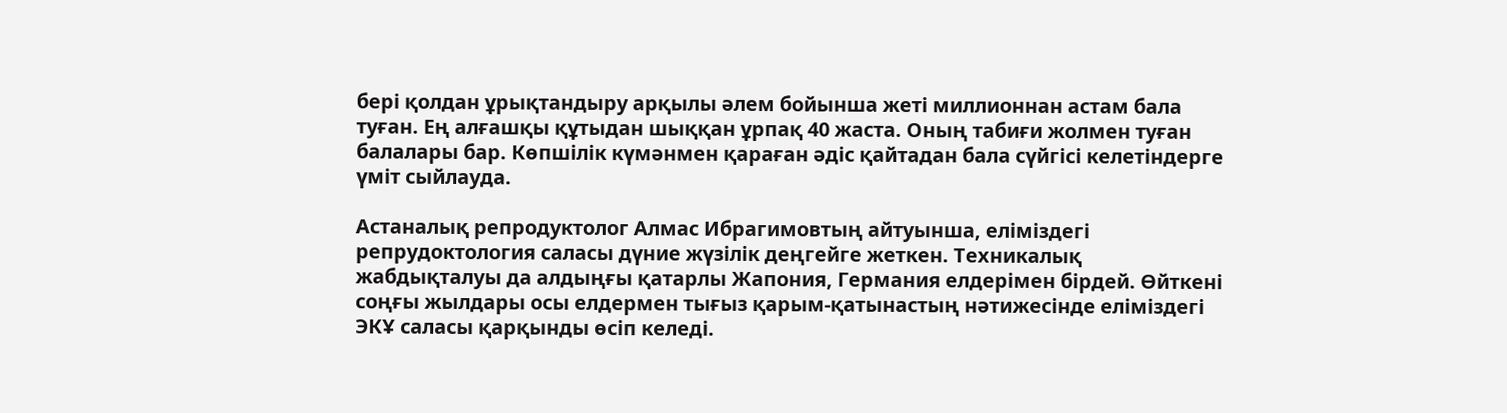бері қолдан ұрықтандыру арқылы әлем бойынша жеті миллионнан астам бала туған. Ең алғашқы құтыдан шыққан ұрпақ 40 жаста. Оның табиғи жолмен туған балалары бар. Көпшілік күмәнмен қараған әдіс қайтадан бала сүйгісі келетіндерге үміт сыйлауда.

Астаналық репродуктолог Алмас Ибрагимовтың айтуынша, еліміздегі репрудоктология саласы дүние жүзілік деңгейге жеткен. Техникалық жабдықталуы да алдыңғы қатарлы Жапония, Германия елдерімен бірдей. Өйткені соңғы жылдары осы елдермен тығыз қарым-қатынастың нәтижесінде еліміздегі ЭКҰ саласы қарқынды өсіп келеді.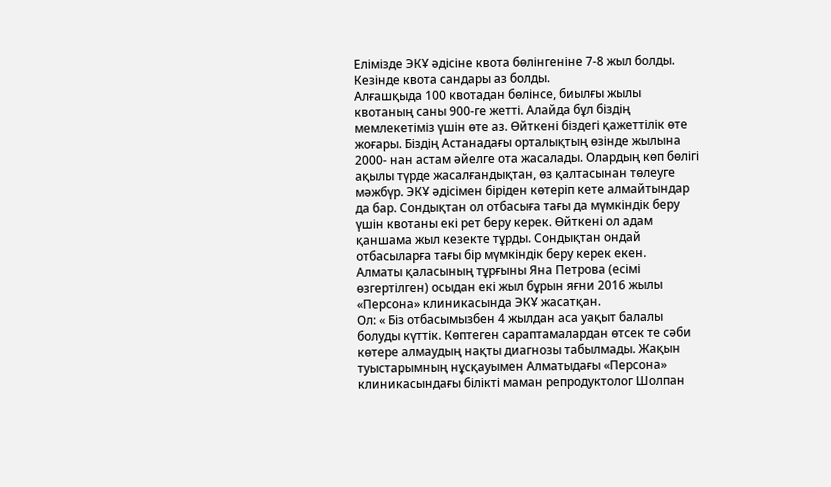Елімізде ЭКҰ әдісіне квота бөлінгеніне 7-8 жыл болды. Кезінде квота сандары аз болды.
Алғашқыда 100 квотадан бөлінсе, биылғы жылы квотаның саны 900-ге жетті. Алайда бұл біздің мемлекетіміз үшін өте аз. Өйткені біздегі қажеттілік өте жоғары. Біздің Астанадағы орталықтың өзінде жылына 2000- нан астам әйелге ота жасалады. Олардың көп бөлігі ақылы түрде жасалғандықтан, өз қалтасынан төлеуге мәжбүр. ЭКҰ әдісімен біріден көтеріп кете алмайтындар да бар. Сондықтан ол отбасыға тағы да мүмкіндік беру үшін квотаны екі рет беру керек. Өйткені ол адам қаншама жыл кезекте тұрды. Сондықтан ондай отбасыларға тағы бір мүмкіндік беру керек екен.
Алматы қаласының тұрғыны Яна Петрова (есімі өзгертілген) осыдан екі жыл бұрын яғни 2016 жылы «Персона» клиникасында ЭКҰ жасатқан.
Ол: « Біз отбасымызбен 4 жылдан аса уақыт балалы болуды күттік. Көптеген сараптамалардан өтсек те сәби көтере алмаудың нақты диагнозы табылмады. Жақын туыстарымның нұсқауымен Алматыдағы «Персона» клиникасындағы білікті маман репродуктолог Шолпан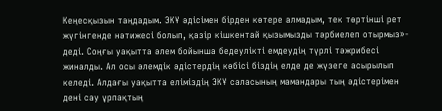Кеңесқызын таңдадым. ЭКҰ әдісімен бірден көтере алмадым, тек төртінші рет жүгінгенде нәтижесі болып, қазір кішкентай қызымызды тәрбиелеп отырмыз»- деді. Соңғы уақытта әлем бойынша бедеулікті емдеудің түрлі тәжрибесі жиналды. Ал осы әлемдік әдістердің көбісі біздің елде де жүзеге асырылып келеді. Алдағы уақытта еліміздің ЭКҰ саласының мамандары тың әдістерімен дені сау ұрпақтың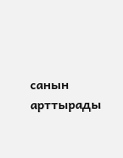санын арттырады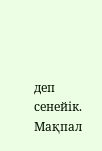деп сенейік.
Мақпал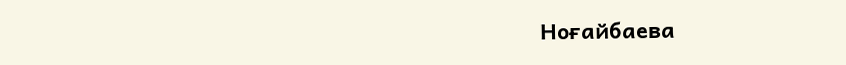Ноғайбаева